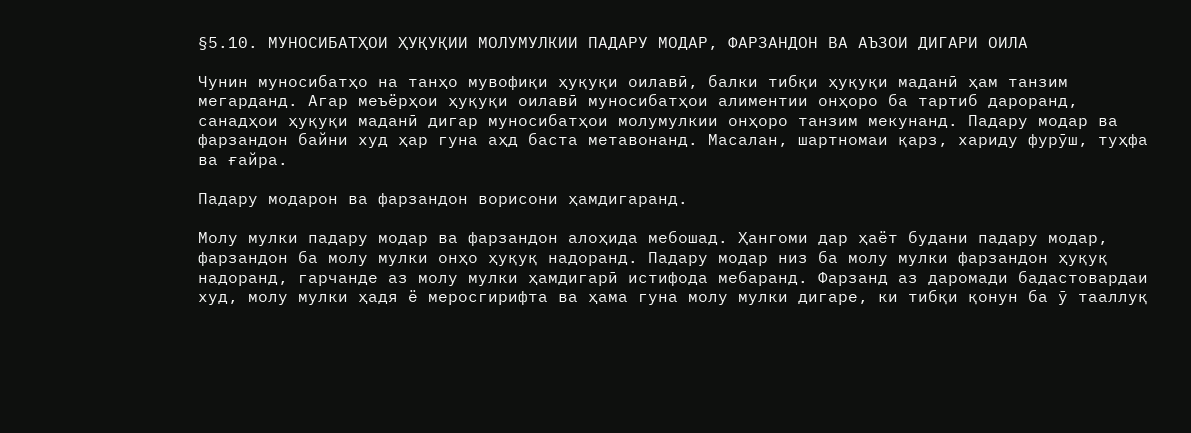§5.10. МУНОСИБАТҲОИ ҲУҚУҚИИ МОЛУМУЛКИИ ПАДАРУ МОДАР, ФАРЗАНДОН ВА АЪЗОИ ДИГАРИ ОИЛА

Чунин муносибатҳо на танҳо мувофиқи ҳуқуқи оилавӣ, балки тибқи ҳуқуқи маданӣ ҳам танзим мегарданд. Агар меъёрҳои ҳуқуқи оилавӣ муносибатҳои алиментии онҳоро ба тартиб дароранд, санадҳои ҳуқуқи маданӣ дигар муносибатҳои молумулкии онҳоро танзим мекунанд. Падару модар ва фарзандон байни худ ҳар гуна аҳд баста метавонанд. Масалан, шартномаи қарз, хариду фурӯш, туҳфа ва ғайра.

Падару модарон ва фарзандон ворисони ҳамдигаранд.

Молу мулки падару модар ва фарзандон алоҳида мебошад. Ҳангоми дар ҳаёт будани падару модар, фарзандон ба молу мулки онҳо ҳуқуқ надоранд. Падару модар низ ба молу мулки фарзандон ҳуқуқ надоранд, гарчанде аз молу мулки ҳамдигарӣ истифода мебаранд. Фарзанд аз даромади бадастовардаи худ, молу мулки ҳадя ё меросгирифта ва ҳама гуна молу мулки дигаре, ки тибқи қонун ба ӯ тааллуқ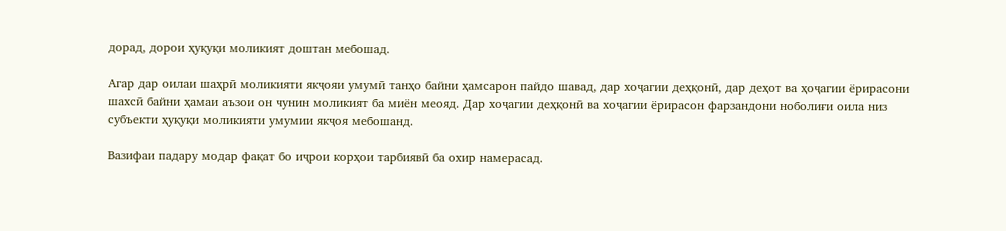дорад, дорои ҳуқуқи моликият доштан мебошад.

Агар дар оилаи шаҳрӣ моликияти якҷояи умумӣ танҳо байни ҳамсарон пайдо шавад, дар хоҷагии деҳқонӣ, дар деҳот ва ҳоҷагии ёрирасони шахсӣ байни ҳамаи аъзои он чунин моликият ба миён меояд. Дар хоҷагии деҳқонӣ ва хоҷагии ёрирасон фарзандони ноболиғи оила низ субъекти ҳуқуқи моликияти умумии якҷоя мебошанд.

Вазифаи падару модар фақат бо иҷрои корҳои тарбиявӣ ба охир намерасад.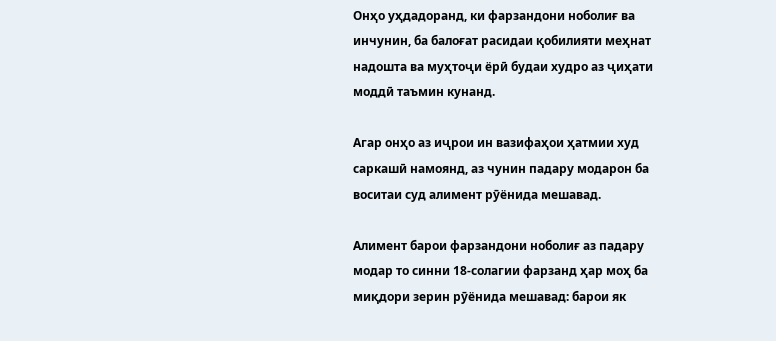Онҳо уҳдадоранд, ки фарзандони ноболиғ ва инчунин, ба балоғат расидаи қобилияти меҳнат надошта ва муҳтоҷи ёрӣ будаи худро аз ҷиҳати моддӣ таъмин кунанд.

Агар онҳо аз иҷрои ин вазифаҳои ҳатмии худ саркашӣ намоянд, аз чунин падару модарон ба воситаи суд алимент рӯёнида мешавад.

Алимент барои фарзандони ноболиғ аз падару модар то синни 18-солагии фарзанд ҳар моҳ ба миқдори зерин рӯёнида мешавад: барои як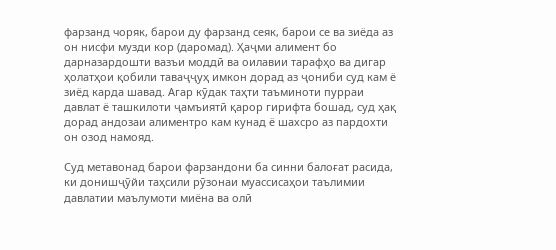фарзанд чоряк, барои ду фарзанд сеяк, барои се ва зиёда аз он нисфи музди кор (даромад). Ҳаҷми алимент бо дарназардошти вазъи моддӣ ва оилавии тарафҳо ва дигар ҳолатҳои қобили таваҷҷуҳ имкон дорад аз ҷониби суд кам ё зиёд карда шавад. Агар кӯдак таҳти таъминоти пурраи давлат ё ташкилоти ҷамъиятӣ қарор гирифта бошад, суд ҳақ дорад андозаи алиментро кам кунад ё шахсро аз пардохти он озод намояд.

Суд метавонад барои фарзандони ба синни балоғат расида, ки донишҷӯйи таҳсили рӯзонаи муассисаҳои таълимии давлатии маълумоти миёна ва олӣ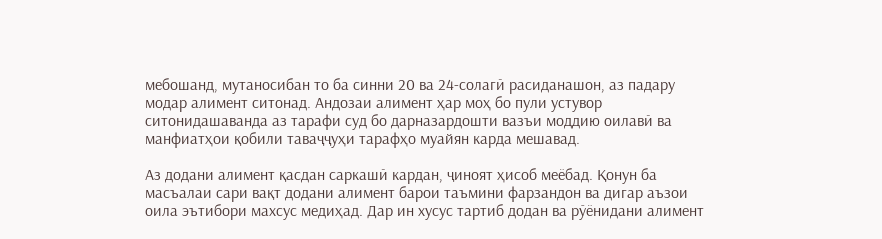мебошанд, мутаносибан то ба синни 20 ва 24-солагӣ расиданашон, аз падару модар алимент ситонад. Андозаи алимент ҳар моҳ бо пули устувор ситонидашаванда аз тарафи суд бо дарназардошти вазъи моддию оилавӣ ва манфиатҳои қобили таваҷҷуҳи тарафҳо муайян карда мешавад.

Аз додани алимент қасдан саркашӣ кардан, ҷиноят ҳисоб меёбад. Қонун ба масъалаи сари вақт додани алимент барои таъмини фарзандон ва дигар аъзои оила эътибори махсус медиҳад. Дар ин хусус тартиб додан ва рӯёнидани алимент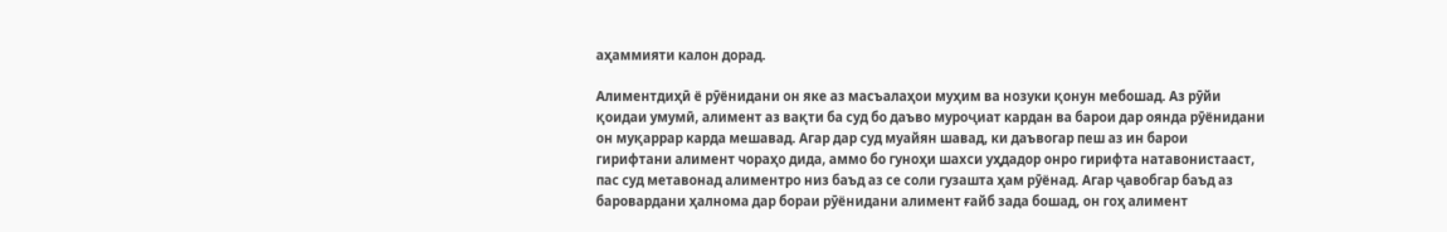аҳаммияти калон дорад.

Алиментдиҳӣ ё рӯёнидани он яке аз масъалаҳои муҳим ва нозуки қонун мебошад. Аз рӯйи қоидаи умумӣ, алимент аз вақти ба суд бо даъво муроҷиат кардан ва барои дар оянда рӯёнидани он муқаррар карда мешавад. Агар дар суд муайян шавад, ки даъвогар пеш аз ин барои гирифтани алимент чораҳо дида, аммо бо гуноҳи шахси уҳдадор онро гирифта натавонистааст, пас суд метавонад алиментро низ баъд аз се соли гузашта ҳам рӯёнад. Агар ҷавобгар баъд аз баровардани ҳалнома дар бораи рӯёнидани алимент ғайб зада бошад, он гоҳ алимент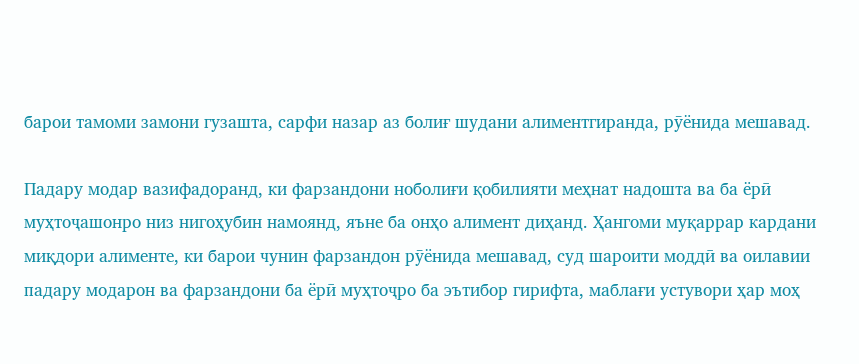барои тамоми замони гузашта, сарфи назар аз болиғ шудани алиментгиранда, рӯёнида мешавад.

Падару модар вазифадоранд, ки фарзандони ноболиғи қобилияти меҳнат надошта ва ба ёрӣ муҳтоҷашонро низ нигоҳубин намоянд, яъне ба онҳо алимент диҳанд. Ҳангоми муқаррар кардани миқдори алименте, ки барои чунин фарзандон рӯёнида мешавад, суд шароити моддӣ ва оилавии падару модарон ва фарзандони ба ёрӣ муҳтоҷро ба эътибор гирифта, маблағи устувори ҳар моҳ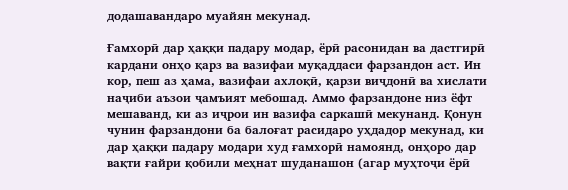додашавандаро муайян мекунад.

Ғамхорӣ дар ҳаққи падару модар, ёрӣ расонидан ва дастгирӣ кардани онҳо қарз ва вазифаи муқаддаси фарзандон аст. Ин кор, пеш аз ҳама, вазифаи ахлоқӣ, қарзи виҷдонӣ ва хислати наҷиби аъзои ҷамъият мебошад. Аммо фарзандоне низ ёфт мешаванд, ки аз иҷрои ин вазифа саркашӣ мекунанд. Қонун чунин фарзандони ба балоғат расидаро уҳдадор мекунад, ки дар ҳаққи падару модари худ ғамхорӣ намоянд, онҳоро дар вақти ғайри қобили меҳнат шуданашон (агар муҳтоҷи ёрӣ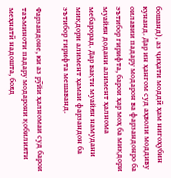бошанд), аз ҷиҳати моддӣ ҳам нигоҳубин кунанд. Дар ин ҳангом суд аҳволи моддиву оилавии падару модарон ва фарзандонро ба эътибор гирифта, барои ҳар моҳ ба миқдори муайян додани алимент ҳалнома мебарорад. Дар вақти муайян намудани миқдори алимент ҳамаи фарзандон ба эътибор гирифта мешаванд.

Фарзандоне, ки аз рӯйи ҳалномаи суд барои таъминоти падару модарони қобилияти меҳнатӣ надошта, бояд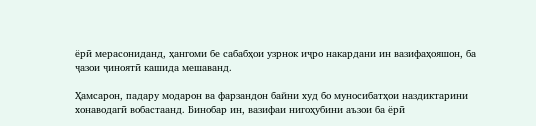ёрӣ мерасониданд, ҳангоми бе сабабҳои узрнок иҷро накардани ин вазифаҳояшон, ба ҷазои ҷиноятӣ кашида мешаванд.

Ҳамсарон, падару модарон ва фарзандон байни худ бо муносибатҳои наздиктарини хонаводагӣ вобастаанд. Бинобар ин, вазифаи нигоҳубини аъзои ба ёрӣ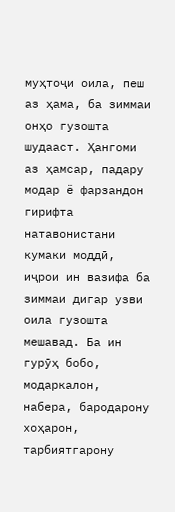муҳтоҷи оила, пеш аз ҳама, ба зиммаи онҳо гузошта шудааст. Ҳангоми аз ҳамсар, падару модар ё фарзандон гирифта натавонистани кумаки моддӣ, иҷрои ин вазифа ба зиммаи дигар узви оила гузошта мешавад. Ба ин гурӯҳ бобо, модаркалон, набера, бародарону хоҳарон, тарбиятгарону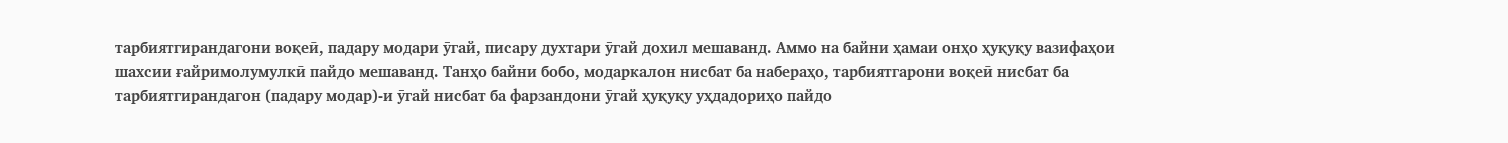тарбиятгирандагони воқеӣ, падару модари ӯгай, писару духтари ӯгай дохил мешаванд. Аммо на байни ҳамаи онҳо ҳуқуқу вазифаҳои шахсии ғайримолумулкӣ пайдо мешаванд. Танҳо байни бобо, модаркалон нисбат ба набераҳо, тарбиятгарони воқеӣ нисбат ба тарбиятгирандагон (падару модар)-и ӯгай нисбат ба фарзандони ӯгай ҳуқуқу уҳдадориҳо пайдо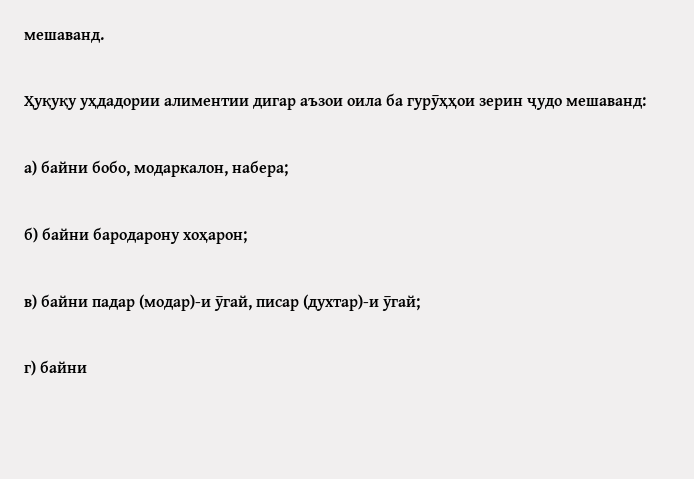мешаванд.

Ҳуқуқу уҳдадории алиментии дигар аъзои оила ба гурӯҳҳои зерин ҷудо мешаванд:

а) байни бобо, модаркалон, набера;

б) байни бародарону хоҳарон;

в) байни падар (модар)-и ӯгай, писар (духтар)-и ӯгай;

г) байни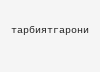тарбиятгарони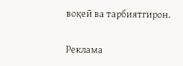воқеӣ ва тарбиятгирон.

Реклама